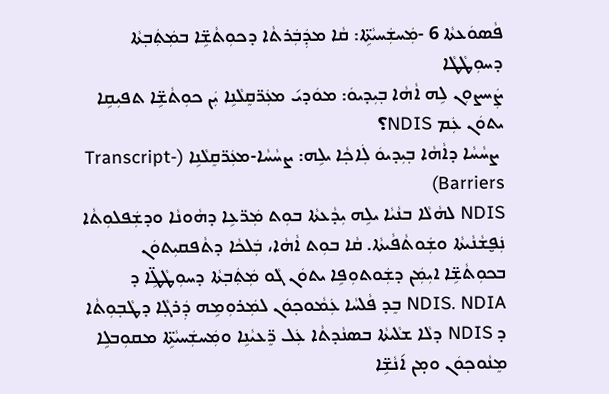ܦܵܣܘܿܥܬܵܐ 6 -ܡܲܚܫܲܚܝܵܬܹ̈ܐ: ܩܵܐ ܡܕܲܒܲܪܬܵܐ ܕܟܘܼܬܵܫܹ̈ܐ ܒܡܲܬܲܒ݂ܬܵܐ ܕܚܘܼܛܵܛܵܐ
ܨܲܚܨܘܼܢ ܠܹܗ ܐܵܗܵܐ ܒ݂ܝܼܕܝܘܿ: ܡܘܿܕܝ݇ ܡܥܲܪ̈ܩܸܠܵܢܹܐ ܝܲܢ ܟܘܼܬܵܫܹ̈ܐ ܬܦܝܼܩܹܐ ܝܬܘܿܢ ܥܲܡ NDIS؟
 ܨܚܵܚܵܐ ܕܐܵܗܵܐ ܒ݂ܝܼܕܝܘܿ ܠܲܐܟ݂ܵܐ ܝܠܹܗ: ܨܚܵܚܵܐ-ܡܥܲܪ̈ܩܸܠܵܢܹܐ (Transcript-Barriers)
NDIS ܠܗܵܠܵܐ ܒܢܵܝܵܐ ܝܠܹܗ ܝܼܕܵܥܬܵܐ ܒܘܼܬ ܡܲܪ̈ܥܹܐ ܕܗܵܘܢܵܐ ܘܕܫܲܦܠܘܼܬܵܐ ܢܲܦ̮ܫܵܢܵܝܬܵܐ ܘܫܲܘܬܵܦܵܝܬܵܐ. ܩܵܐ ܒܘܼܬ ܐܵܗܵܐ، ܒܲܠܟܵܐ ܕܬܵܦܩܝܼܬܘܿܢ ܒܟܘܼܬܵܫܹ̈ܐ ܐܝܼܡܲܢ ܕܫܲܘܬܘܼܦܹܐ ܝܬܘܿܢ ܓܵܘ ܡܲܬܲܒ݂ܬܵܐ ܕܚܘܼܛܵܛܹ̈ܐ ܕ NDIS. NDIA ܒܸܕ ܦܵܠܚܵܐ ܥܲܡܵܘܟ݂ܘܿܢ ܠܡܲܪܘܼܡܹܗ ܕܲܪܓ݂ܵܐ ܕܛܵܒ݂ܘܼܬܵܐ ܕ NDIS ܕܠܵܐ ܫܠܵܝܬܵܐ ܒܣܢܵܕܬܵܐ ܥܲܠ ܪܸ̈ܥܝܵܢܹܐ ܘܡܲܚܫܲܚܝܵܬܹ̈ܐ ܡܩܘܼܒܠܹܐ ܡܸܢܵܘܟ݂ܘܿܢ ܘܡ̣ܢ ܐ݇ܢܵܫܹ̈ܐ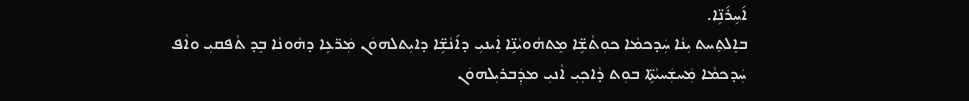ܐ݇ܚܹܪ݇ܢܹ̈ܐ.
ܒܐܸܠܬܸܚܬ ܝܼܢܵܐ ܚܲܕܟܡܵܐ ܟܘܼܬܵܫܹ̈ܐ ܡܸܬܗܵܘܝܵܢܹ̈ܐ ܐܲܝܢܝܼ ܕܐ݇ܢܵܫܹ̈ܐ ܕܐܝܼܬܠܗܘܿܢ ܡܲܪ̈ܥܹܐ ܕܗܵܘܢܵܐ ܒܸܕ ܬܵܦܩܝܼ ܘܐܵܦ ܚܲܕܟܡܵܐ ܡܲܚܫܲܚܝܵܬܹ̈ܐ ܒܘܼܬ ܕܵܐܟ݂ܝܼ ܐܵܢܝܼ ܡܕܲܒܪܝܼܠܗܘܿܢ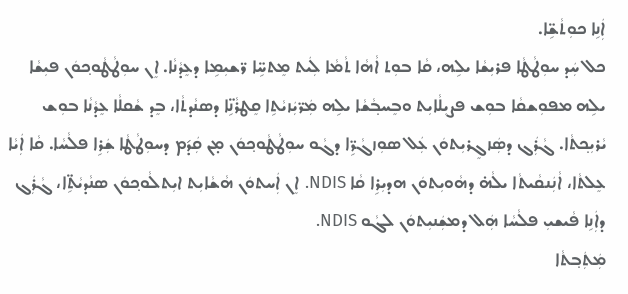ܐܲܢܹܐ ܟܘܼܬܵܫܹ̈ܐ.
ܟܠ ܚܲܕ ܚܘܼܛܵܛܵܐ ܦܪܝܼܫܵܐ ܝܠܹܗ، ܩܵܐ ܒܘܼܬ ܐܵܗܵܐ ܬܵܡܵܐ ܠܲܝܬ ܡܸܬܚܹ̈ܐ ܪ̈ܫܝܼܡܹܐ ܕܥܸܕܵܢܵܐ. ܐܸܢ ܚܘܼܛܵܛܵܘܟ݂ܘܿܢ ܦܝܼܫܵܐ ܝܠܹܗ ܡܦܘܼܫܩܵܐ ܒܘܼܫ ܦܨܝܼܠܵܐܝܼܬ ܘܒܸܚܒ݂ܵܫܵܐ ܝܠܹܗ ܡܲܪ̈ܝܲܙܝܵܬܹܐ ܩܸܛܪܵܢܹ̈ܐ ܕܣܢܵܕܬܵܐ، ܒܸܕ ܫܵܩܠܵܐ ܥܸܕܵܢܵܐ ܒܘܼܫ ܝܵܪܝܼܟ݂ܬܵܐ. ܓܵܪܲܓ ܕܣܲܙܓܸܪܝܼܬܘܿܢ ܥܲܠ ܣܘܼܙܓܵܪܹ̈ܐ ܕܓܵܘ ܚܘܼܛܵܛܵܘܟ݂ܘܿܢ ܡ̣ܢ ܩܲܕ݇ܡ ܕܚܘܼܛܵܛܵܐ ܫܲܪܹܐ ܦܠܵܚܵܐ. ܩܵܐ ܐܲܝܵܐ ܥܸܠܬܵܐ، ܐܵܢܲܢܩܵܝܬܵܐ ܝܠܵܗ̇ ܕܗܵܘܝܼܬܘܿܢ ܗܕܝܼܪܹܐ ܩܵܐ NDIS. ܐܸܢ ܐܲܚܬܘܿܢ ܗܵܫܵܐܝܼܬ ܐܝܼܬܠܵܘܟ݂ܘܿܢ ܣܢܵܕܝܵܬܹ̈ܐ، ܓܵܪܲܓ ܕܐܲܢܹܐ ܦܵܝܫܝܼ ܦܠܵܚܵܐ ܗܲܠ ܕܡܫܲܢܝܼܬܘܿܢ ܠܓܵܘ NDIS.
ܡܲܬܲܒ݂ܬܵܐ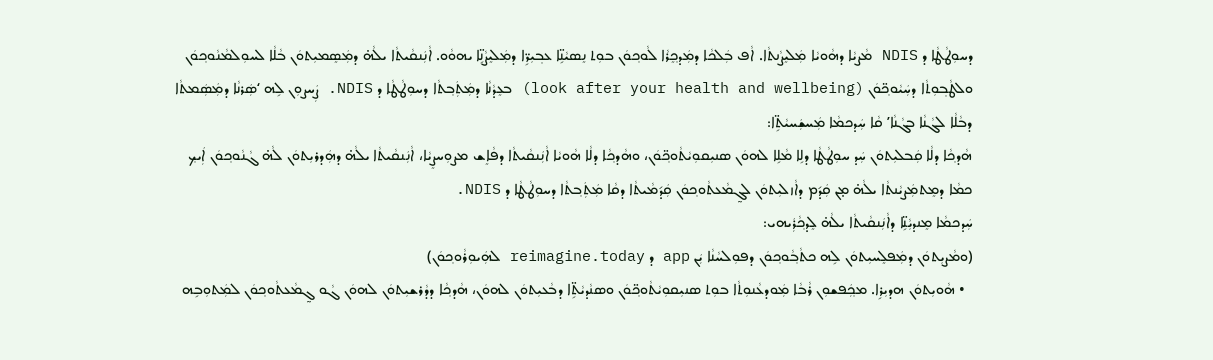ܕܚܘܼܛܵܛܵܐ ܕ NDIS ܡܵܨܝܵܐ ܕܗܵܘܝܵܐ ܡܲܠܝܸܨܵܢܬܵܐ. ܐܵܦ ܒܲܠܟܵܐ ܕܡܲܕܟ݂ܸܪܵܐ ܠܵܘܟ݂ܘܿܢ ܒܘܼܬ ܢܸܣܝܵܢܹ̈ܐ ܥܒ݂ܝܼܪܹ̈ܐ ܕܡܲܠܝܸܨܵܢܹ̈ܐ ܝܗܘܵܘ. ܐܵܢܲܢܩܵܝܬܵܐ ܝܠܵܗ̇ ܕܡܲܣܸܡܝܼܬܘܿܢ ܒܵܠܵܐ ܠܚܘܼܠܡܵܢܵܘܟ݂ܘܿܢ ܘܠܛܵܒ݂ܘܼܬܵܐ ܕܚܲܝܵܘܟ݂̈ܘܿܢ (look after your health and wellbeing) ܒܥܸܕܵܢܵܐ ܕܡܲܬܲܒ݂ܬܵܐ ܕܚܘܼܛܵܛܵܐ ܕ NDIS. ܨܲܚܨܘܼܢ ܠܹܗ ‘ܣܲܪܢܵܐ ܕܡܲܣܲܡܬܵܐ ܕܒܵܠܵܐ ܠܓܵܢܵܐ ܒܓܵܢܵܐ’ ܩܵܐ ܚܲܕܟܡܵܐ ܡܲܚܫܲܚܝܵܬܹ̈ܐ:
ܗܵܕܟ݂ܵܐ ܕܠܵܐ ܩܲܒܠܝܼܬܘܿܢ ܚܲܕ ܚܘܼܛܵܛܵܐ ܕܠܹܐ ܡܵܠܹܐ ܠܗܘܿܢ ܣܢܝܼܩܘܼܝܵܬܵܘܟ݂̈ܘܿܢ، ܘܗܵܕܟ݂ܵܐ ܕܠܵܐ ܗܵܘܝܵܐ ܐܵܢܲܢܩܵܝܬܵܐ ܕܦܵܐܸܫ ܡܨܘܼܚܨܸܝܵܐ، ܐܵܢܲܢܩܵܝܬܵܐ ܝܠܵܗ̇ ܕܗܲܕܪܝܼܬܘܿܢ ܠܵܗ̇ ܓܵܢܵܘܟ݂ܘܿܢ ܐܲܝܟ݂ ܟܡܵܐ ܕܡܸܬܡܲܨܝܵܢܬܵܐ ܝܠܵܗ̇ ܡ̣ܢ ܩܲܕ݇ܡ ܕܐܵܙܠܝܼܬܘܿܢ ܠܓ̰ܡܵܥܬܵܘܟ݂ܘܿܢ ܩܲܕ݇ܡܵܝܬܵܐ ܕܩܵܐ ܡܲܬܲܒ݂ܬܵܐ ܕܚܘܼܛܵܛܵܐ ܕ NDIS.
ܚܲܕܟܡܵܐ ܡܸܢܕܝܼܵܢܹ̈ܐ ܕܐܵܢܲܢܩܵܝܬܵܐ ܝܠܵܗ̇ ܠܸܕܟ݂ܵܪܲܝܗܝ:
(ܘܡܵܨܝܼܬܘܿܢ ܕܡܲܦܠܸܚܝܼܬܘܿܢ ܠܹܗ ܟܬܵܒ݂ܵܘܟ݂ܘܿܢ ܕܦܘܼܠܚܵܢܵܐ ܝܲܢ app ܕ reimagine.today ܠܗܲܝܘܼܪܵܘܟ݂ܘܿܢ)
  • ܗܵܘܝܼܬܘܿܢ ܗܕܝܼܪܹܐ. ܡܟ݂ܲܦܫܘܼܢ ܪܵܒܵܐ ܡܲܘܕܥܵܢܘܼܬܵܐ ܒܘܼܬ ܣܢܝܼܩܘܼܝܵܬܵܘܟ݂̈ܘܿܢ ܘܣܢܵܕܝܵܬܹ̈ܐ ܕܒܵܥܝܼܬܘܿܢ ܠܗܘܿܢ، ܗܵܕܟ݂ܵܐ ܕܕܵܪܫܝܼܬܘܿܢ ܠܗܘܿܢ ܓܵܘ ܓ̰ܡܵܥܬܵܘܟ݂ܘܿܢ ܠܡܲܬܘܼܒܹܗ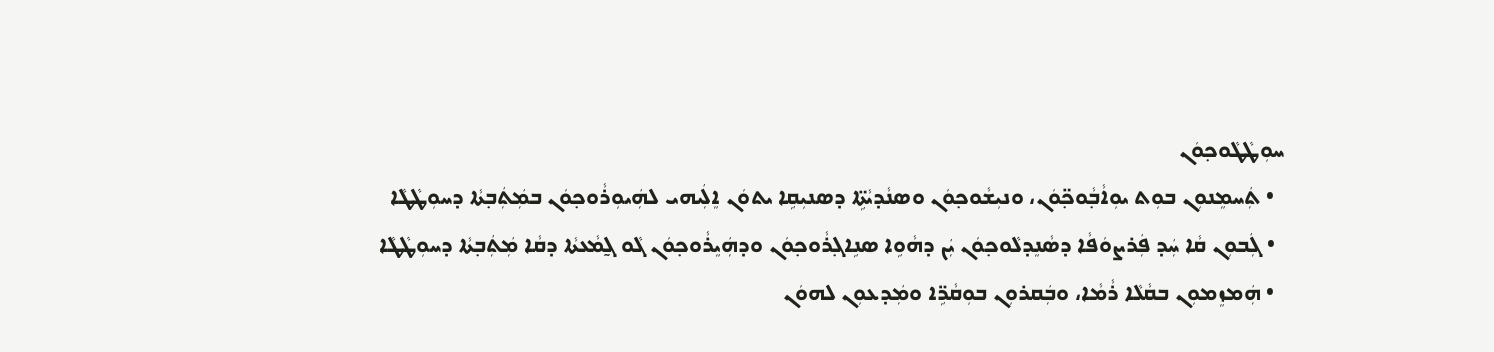ܚܘܼܛܵܛܵܘܟ݂ܘܿܢ
  • ܬܲܚܡܸܢܘܼܢ ܒܘܼܬ ܝܘܼܐܵܒ݂ܵܘܟ݂̈ܘܿܢ، ܘܢܝܼܫܵܘܟ݂ܘܿܢ ܘܣܢܵܕܝܵܬܹ̈ܐ ܕܣܢܝܼܩܹܐ ܝܬܘܿܢ ܐܸܠܲܝܗܝ ܠܗܲܝܘܼܪܵܘܟ݂ܘܿܢ ܒܡܲܬܲܒ݂ܬܵܐ ܕܚܘܼܛܵܛܵܐ
  • ܓܲܒܘܼܢ ܩܵܐ ܚܲܕ ܦܲܪܨܘܿܦܵܐ ܕܣܵܢܸܕܠܵܘܟ݂ܘܿܢ ܝܲܢ ܕܗܵܘܹܐ ܣܢܹܐܓ݂ܪܵܘܟ݂ܘܿܢ ܘܕܗܲܝܸܪܵܘܟ݂ܘܿܢ ܓܵܘ ܓ̰ܡܵܥܬܵܐ ܕܩܵܐ ܡܲܬܲܒ݂ܬܵܐ ܕܚܘܼܛܵܛܵܐ
  • ܗܲܡܙܸܡܘܼܢ ܒܩܵܠܵܐ ܪܵܡܵܐ، ܘܒܲܩܪܘܼܢ ܒܘܼܩܵܪܹ̈ܐ ܘܡܲܕܥܘܼܢ ܠܗܘܿܢ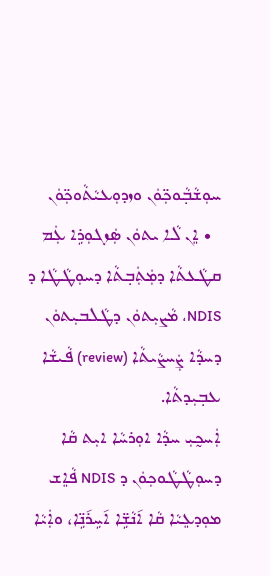ܚܘܼܫܵܒ݂ܵܘܟ݂̈ܘܿܢ ܘܙܕܘܼܥܝܵܬܵܘܟ݂̈ܘܿܢ
  • ܐܸܢ ܠܵܐ ܝܬܘܿܢ ܣܲܙܓܘܼܪܹܐ ܥܲܡ ܩܛܵܥܬܵܐ ܕܡܲܬܲܒ݂ܬܵܐ ܕܚܘܼܛܵܛܵܐ ܕ NDIS، ܡܵܨܝܼܬܘܿܢ ܕܛܵܠܒܝܼܬܘܿܢ ܕܚܕܵܐ ܨܲܚܨܵܝܬܵܐ (review) ܦܵܝܫܵܐ ܥܒ݂ܝܼܕܬܵܐ.
ܐܲܚܟ̰ܝܼ ܚܕܵܐ ܐܘܼܪܚܵܐ ܐܝܼܬ ܩܵܐ ܕܚܘܼܛܵܛܵܘܟ݂ܘܿܢ ܕ NDIS ܦܵܐܸܫ ܡܘܼܕܥܸܝܵܐ ܩܵܐ ܐ݇ܢܵܫܹ̈ܐ ܐ݇ܚܹܪ݇ܢܹ̈ܐ، ܘܐܲܝܵܐ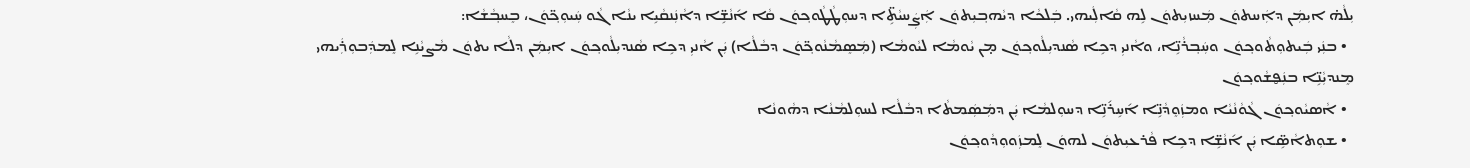ܝܼܠܵܗ̇ ܐܝܼܡܲܢ ܕܐܲܚܬܘܿܢ ܡܲܚܙܝܼܬܘܿܢ ܠܹܗ ܩܵܐܠܲܝܗܝ. ܒܲܠܟܵܐ ܕܝܵܗܒ݂ܝܼܬܘܿܢ ܐܲܨܲܚܝܵܬܹ̈ܐ ܕܚܘܼܛܵܛܵܘܟ݂ܘܿܢ ܩܵܐ ܐ݇ܢܵܫܹ̈ܐ ܕܐܵܢܲܢܩܵܝܹܐ ܝܢܵܐ ܓܵܘ ܚܲܝܘܼܟ݂̈ܘܿܢ، ܒܸܚܒ݂ܵܫܵܐ:
  • ܒܢܲܝ ܒܲܝܬܘܼܬܵܘܟ݂ܘܿܢ ܘܚܲܒ݂ܪܵܢܹ̈ܐ، ܘܐܵܢܝܼ ܕܟܹܐ ܣܵܢܕܝܼܠܵܘܟ݂ܘܿܢ ܡ̣ܢ ܝܵܘܡܵܐ ܠܝܵܘܡܵܐ (ܡܲܣܸܡܵܢܵܘܟ݂̈ܘܿܢ ܕܒܵܠܵܐ) ܝܲܢ ܐܵܢܝܼ ܕܟܹܐ ܣܵܢܕܝܼܠܵܘܟ݂ܘܿܢ ܐܝܼܡܲܢ ܕܠܵܐ ܝܬܘܿܢ ܡܵܨܝܵܢܹܐ ܠܸܡܕܲܒܘܼܪܲܝܗܝ ܡܸܢܕܝܼܵܢܹ̈ܐ ܒܢܲܦ̮ܫܵܘܟ݂ܘܿܢ
  • ܐܵܣܝܵܘܟ݂ܘܿܢ ܓܵܘܵܢܵܝܵܐ ܘܡܙܲܘܸܕܵܢܹ̈ܐ ܐ݇ܚܹܪ݇ܢܹ̈ܐ ܕܚܘܼܠܡܵܐ ܝܲܢ ܕܡܲܣܲܡܬܵܐ ܕܒܵܠܵܐ ܠܚܘܼܠܡܵܢܵܐ ܕܗܵܘܢܵܐ
  • ܫܘܼܬܐܵܣܹ̈ܐ ܝܲܢ ܐ݇ܢܵܫܹ̈ܐ ܕܟܹܐ ܦܵܪܥܝܼܬܘܿܢ ܠܗܘܿܢ ܠܸܡܙܲܘܘܼܕܵܘܟ݂ܘܿܢ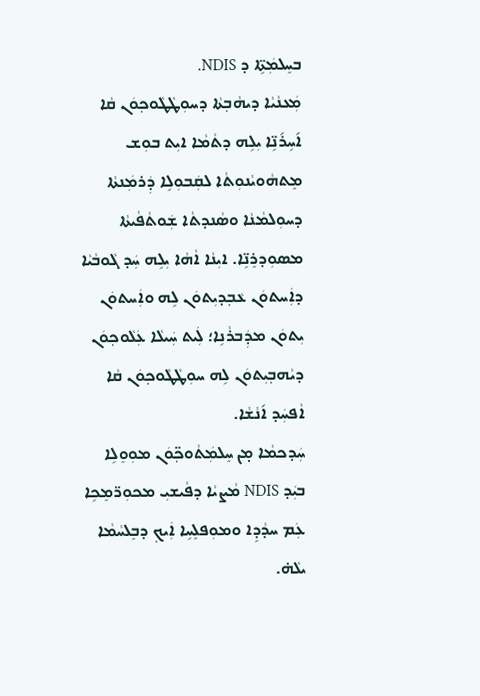ܒܚܸܠܡܲܬܹ̈ܐ ܕ NDIS.
ܡܲܥܢܵܝܵܐ ܕܝܗܵܒ݂ܬܵܐ ܕܚܘܼܛܵܛܵܘܟ݂ܘܿܢ ܩܵܐ ܐ݇ܚܹܪ݇ܢܹ̈ܐ ܝܼܠܹܗ ܕܬܵܡܵܐ ܐܝܼܬ ܒܘܼܫ ܡܸܬܗܵܘܝܵܢܘܼܬܵܐ ܠܩܲܒܘܼܠܹܐ ܕܲܪܡܲܢܬܵܐ ܕܚܘܼܠܡܵܢܵܐ ܘܣܵܢܕܬܵܐ ܫܲܘܬܵܦܵܝܬܵܐ ܡܣܘܼܕܪܸܢܹ̈ܐ. ܐܝܼܢܵܐ ܐܵܗܵܐ ܝܼܠܹܗ ܚܲܕ ܓܵܘܒܵܝܵܐ ܕܐܲܚܬܘܿܢ ܥܵܒ݂ܕܝܼܬܘܿܢ ܠܹܗ ܘܐܲܚܬܘܿܢ ܝܼܬܘܿܢ ܡܕܲܒܪܵܢܹܐ؛ ܠܲܝܬ ܚܲܝܠܵܐ ܥܲܠܵܘܟ݂ܘܿܢ ܕܝܵܗܒ݂ܝܼܬܘܿܢ ܠܹܗ ܚܘܼܛܵܛܵܘܟ݂ܘܿܢ ܩܵܐ ܐܵܦܚܲܕ ܐ݇ܢܵܫܵܐ.
ܚܲܕܟܡܵܐ ܡ̣ܢ ܚܸܠܡܲܬܵܘܟ݂̈ܘܿܢ ܡܘܼܘܸܠܹܐ ܒܝܲܕ NDIS ܡܵܨܝܵܐ ܕܦܵܝܫܝܼ ܡܟܘܼܪ̈ܡܸܟܹܐ ܥܲܡ ܚܕܵܕܹܐ ܘܡܘܼܦܠܸܚܹܐ ܐܲܝܟ݂ ܕܒܸܠܚܵܡܵܐ ܝܠܵܗ̇.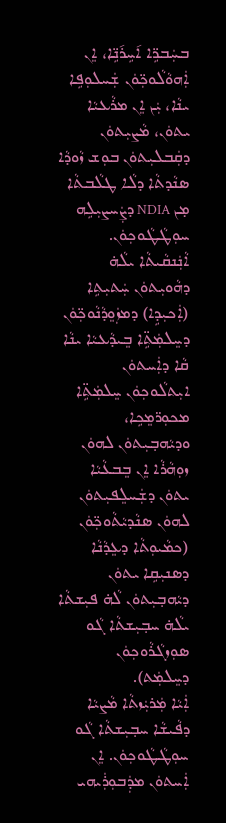ܒܚܲܒܪܹ̈ܐ ܐ݇ܚܹܪ݇ܢܹ̈ܐ، ܐܸܢ ܐܲܗܘܵܠܵܘܟ݂̈ܘܿܢ ܫܲܚܠܘܼܦܹܐ ܝܢܵܐ، ܝܲܢ ܐܸܢ ܡܪܵܥܝܵܐ ܝܬܘܿܢ، ܡܵܨܝܼܬܘܿܢ ܕܩܲܒܠܝܼܬܘܿܢ ܒܘܼܫ ܙܵܘܕܵܐ ܣܢܵܕܬܵܐ ܕܠܵܐ ܛܠܵܒܬܵܐ ܡ̣ܢ NDIA ܕܨܲܚܨܝܼܠܹܗ ܚܘܼܛܵܛܵܘܟ݂ܘܿܢ. ܐܵܢܲܢܩܵܝܬܵܐ ܝܠܵܗ̇ ܕܗܵܘܝܼܬܘܿܢ ܚܲܬܝܼܬܹܐ (ܐܲܟܝܼܕܹܐ) ܕܡܙܲܘܸܕܵܢܵܘܟ݂̈ܘܿܢ ܕܚܸܠܡܲܬܹ̈ܐ ܒܸܝܕܵܥܝܵܐ ܝܢܵܐ ܩܵܐ ܕܐܲܚܬܘܿܢ ܐܝܼܬܠܵܘܟ݂ܘܿܢ ܚܸܠܡܲܬܹ̈ܐ ܡܟܘܼܪ̈ܡܸܟܹܐ، ܘܕܝܵܗܒ݂ܝܼܬܘܿܢ ܠܗܘܿܢ ܙܘܼܗܵܪܵܐ ܐܸܢ ܒܸܒܥܵܝܵܐ ܝܬܘܿܢ ܕܫܲܚܠܸܦܝܼܬܘܿܢ ܠܗܘܿܢ ܣܢܵܕܝܵܬܵܘܟ݂̈ܘܿܢ (ܟܡܵܝܘܼܬܵܐ ܕܥܸܕܵܢܵܐ ܕܣܢܝܼܩܹܐ ܝܬܘܿܢ ܕܝܵܗܒ݂ܝܼܬܘܿܢ ܠܵܗ̇ ܦܝܼܫܬܵܐ ܝܠܵܗ̇ ܚܒ݂ܝܼܫܬܵܐ ܓܵܘ ܣܘܼܙܓܵܪܵܘܟ݂ܘܿܢ ܕܚܸܠܡܲܬ).
ܐܲܝܵܐ ܡܲܪܝܲܙܬܵܐ ܡܵܨܝܵܐ ܕܦܵܝܫܵܐ ܚܒ݂ܝܼܫܬܵܐ ܓܵܘ ܚܘܼܛܵܛܵܘܟ݂ܘܿܢ. ܐܸܢ ܐܲܚܬܘܿܢ ܡܕܲܒܘܼܪܲܝܗܝ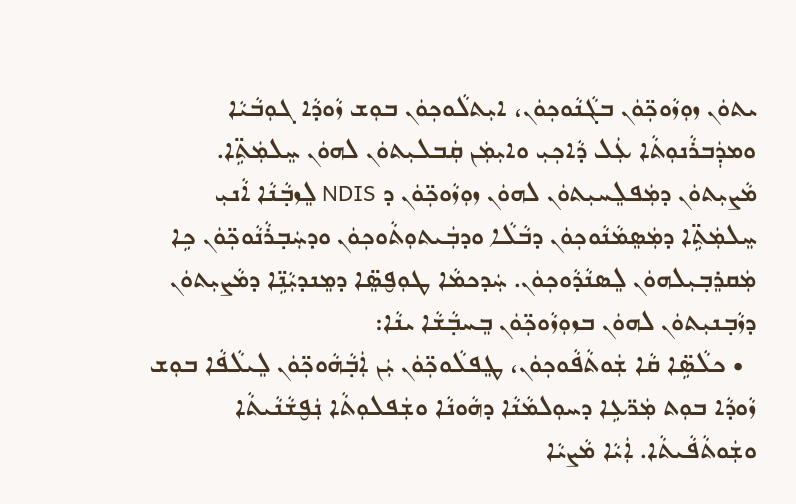ܝܬܘܿܢ ܙܘܼܙܵܘܟ݂̈ܘܿܢ ܒܓܵܢܵܘܟ݂ܘܿܢ، ܐܝܼܬܠܵܘܟ݂ܘܿܢ ܒܘܼܫ ܙܵܘܕܵܐ ܓܘܼܒܵܝܵܐ ܘܡܕܲܒܪܵܢܘܼܬܵܐ ܥܲܠ ܕܵܐܟ݂ܝܼ ܘܐܝܼܡܲܢ ܩܲܒܠܝܼܬܘܿܢ ܠܗܘܿܢ ܚܸܠܡܲܬܹ̈ܐ.
ܡܵܨܝܼܬܘܿܢ ܕܡܲܦܠܸܚܝܼܬܘܿܢ ܠܗܘܿܢ ܙܘܼܙܵܘܟ݂̈ܘܿܢ ܕ NDIS ܠܸܙܒ݂ܵܢܵܐ ܐܵܢܝܼ ܚܸܠܡܲܬܹ̈ܐ ܕܡܲܣܸܡܵܢܵܘܟ݂ܘܿܢ ܕܒܵܠܵܐ ܘܕܒܲܝܬܘܼܬܵܘܟ݂ܘܿܢ ܘܕܚܲܒ݂ܪܵܢܵܘܟ݂̈ܘܿܢ ܟܹܐ ܡܲܩܪܸܒ݂ܝܼܠܗܘܿܢ ܠܸܣܢܵܕܵܘܟ݂ܘܿܢ. ܚܲܕܟܡܵܐ ܛܘܼܦ̮ܣܸ̈ܐ ܕܡܸܢܕܝܼܵܢܹ̈ܐ ܕܡܵܨܝܼܬܘܿܢ ܕܙܵܒ݂ܢܝܼܬܘܿܢ ܠܗܘܿܢ ܒܙܘܼܙܵܘܟ݂̈ܘܿܢ ܒܸܚܒ݂ܵܫܵܐ ܝܢܵܐ:
  • ܟܠܵܣܹ̈ܐ ܩܵܐ ܫܲܘܬܵܦܵܘܟ݂ܘܿܢ، ܛܸܦܠܵܘܟ݂̈ܘܿܢ ܝܲܢ ܐܲܒ݂ܵܗܵܘܟ݂̈ܘܿܢ ܠܸܝܠܵܦܵܐ ܒܘܼܫ ܙܵܘܕܵܐ ܒܘܼܬ ܡܲܪ̈ܥܹܐ ܕܚܘܼܠܡܵܢܵܐ ܕܗܵܘܢܵܐ ܘܫܲܦܠܘܼܬܵܐ ܢܲܦ̮ܫܵܢܵܝܬܵܐ ܘܫܲܘܬܵܦܵܝܬܵܐ. ܐܲܝܵܐ ܡܵܨܝܵܐ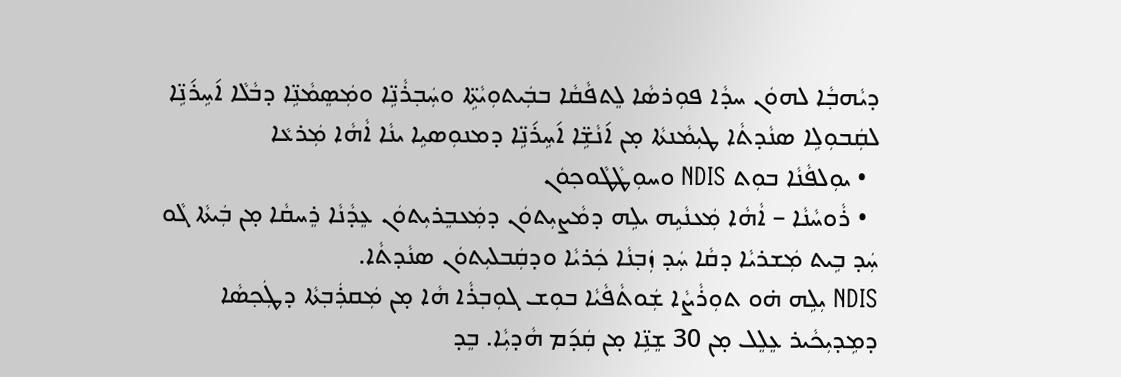ܕܝܵܗܒ݂ܵܐ ܠܗܘܿܢ ܚܕܵܐ ܦܘܼܪܣܵܐ ܠܸܬܦܵܩܵܐ ܒܒܲܝܬܘܼܝܵܬܹ̈ܐ ܘܚܲܒ݂ܪܵܢܹ̈ܐ ܘܡܲܣܸܡܵܢܹ̈ܐ ܕܒܵܠܵܐ ܐ݇ܚܹܪ݇ܢܹ̈ܐ ܠܩܲܒܘܼܠܹܐ ܣܢܵܕܬܵܐ ܛܝܼܡܵܢܬܵܐ ܡ̣ܢ ܐ݇ܢܵܫܹ̈ܐ ܐ݇ܚܹܪ݇ܢܹ̈ܐ ܕܡܢܘܼܣܝܹܐ ܝܢܵܐ ܐܵܗܵܐ ܡܲܪܥܵܐ
  • ܝܘܼܠܦܵܢܵܐ ܒܘܼܬ NDIS ܘܚܘܼܛܵܛܵܘܟ݂ܘܿܢ
  • ܪܵܘܚܵܢܵܐ – ܐܵܗܵܐ ܡܲܥܢܵܝܹܗ ܝܠܹܗ ܕܡܵܨܝܼܬܘܿܢ ܕܡܲܥܒܸܪܝܼܬܘܿܢ ܥܸܕܵܢܵܐ ܪܸܚܩܵܐ ܡ̣ܢ ܒܲܝܬܵܐ ܓܵܘ ܚܲܕ ܒܹܝܬ ܡܲܫܪܝܵܐ ܕܩܵܐ ܚܲܕ ܙܲܒ݂ܢܵܐ ܟܲܪܝܵܐ ܘܕܩܲܒܠܝܼܬܘܿܢ ܣܢܵܕܬܵܐ.
NDIS ܝܼܠܹܗ ܗ̇ܘ ܬܘܼܪܵܨܵܐ ܫܲܘܬܵܦܵܝܵܐ ܒܘܼܫ ܓܘܼܒ݂ܪܵܐ ܗܵܐ ܡ̣ܢ ܡܲܩܪܲܒ݂ܬܵܐ ܕܛܲܟ݂ܣܵܐ ܕܡܹܕܝܼܟܵܝܪ ܥܸܠܸܠ ܡ̣ܢ 30 ܫܸܢܹ̈ܐ ܡ̣ܢ ܩܲܕ݇ܡ ܗܵܕܝܼܵܐ. ܒܸܕ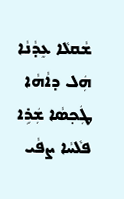ܫܵܩܠܵܐ ܥܸܕܵܢܵܐ ܗܲܠ ܕܐܵܗܵܐ ܛܲܟ݂ܣܵܐ ܫܲܪܹܐ ܦܠܵܚܵܐ ܨܦܵܝ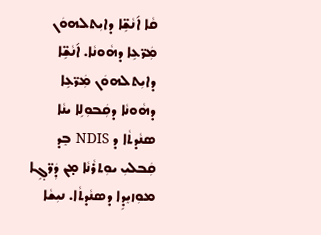ܩܵܐ ܐ݇ܢܵܫܹ̈ܐ ܕܐܝܼܬܠܗܘܿܢ ܡܲܪ̈ܥܹܐ ܕܗܵܘܢܵܐ. ܐ݇ܢܵܫܹ̈ܐ ܕܐܝܼܬܠܗܘܿܢ ܡܲܪ̈ܥܹܐ ܕܗܵܘܢܵܐ ܕܩܲܒܘܼܠܹܐ ܝܢܵܐ ܣܢܵܕܬܵܐ ܕ NDIS ܒܸܕ ܩܲܒܠܝܼ ܝܘܼܬܪܵܢܵܐ ܡ̣ܢ ܕܲܪ̈ܓ݂ܹܐ ܡܘܼܙܝܸܕܹܐ ܕܣܢܵܕܬܵܐ. ܢܝܼܫܵܐ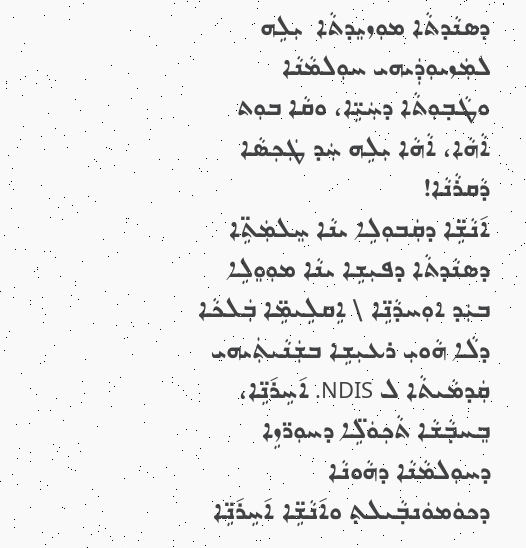ܕܣܢܵܕܬܵܐ ܡܘܼܙܝܸܕܬܵܐ  ܝܼܠܹܗ ܠܡܲܙܝܘܼܕܲܝܗܝ ܚܘܼܠܡܵܢܵܐ ܘܛܵܒ݂ܘܼܬܵܐ ܕܚܲܝܹ̈ܐ، ܘܩܵܐ ܒܘܼܬ ܐܵܗܵܐ، ܐܵܗܵܐ ܝܼܠܹܗ ܚܲܕ ܛܲܟ݂ܣܵܐ ܕܵܩܪܵܢܵܐ!
ܐ݇ܢܵܫܹ̈ܐ ܕܩܲܒܘܼܠܹܐ ܝܢܵܐ ܚܸܠܡܲܬܹ̈ܐ ܕܣܢܵܕܬܵܐ ܕܦܝܼܫܹܐ ܝܢܵܐ ܡܘܼܘܸܠܹܐ ܒܝܲܕ ܐܘܼܚܕܵܢܹ̈ܐ \ ܐܹܩܠܹܝܡܹ̈ܐ ܒܲܠܟܵܐ ܕܠܵܐ ܗܵܘܝܼ ܪܥܝܼܫܹܐ ܒܫܲܢܵܝܬܲܝܗܝ ܩܲܕܡܵܝܬܵܐ ܠ NDIS. ܐ݇ܚܹܪ݇ܢܹ̈ܐ، ܒܸܚܒ݂ܵܫܵܐ ܬܵܟ݂ܘܿܠܹ̈ܐ ܕܚܘܼܪ̈ܙܹܐ ܕܚܘܼܠܡܵܢܵܐ ܕܗܵܘܢܵܐ ܕܟܘܿܡܘܿܢܒ݂ܵܝܠܬ̣ ܘܐ݇ܢܵܫܹ̈ܐ ܐ݇ܚܹܪ݇ܢܹ̈ܐ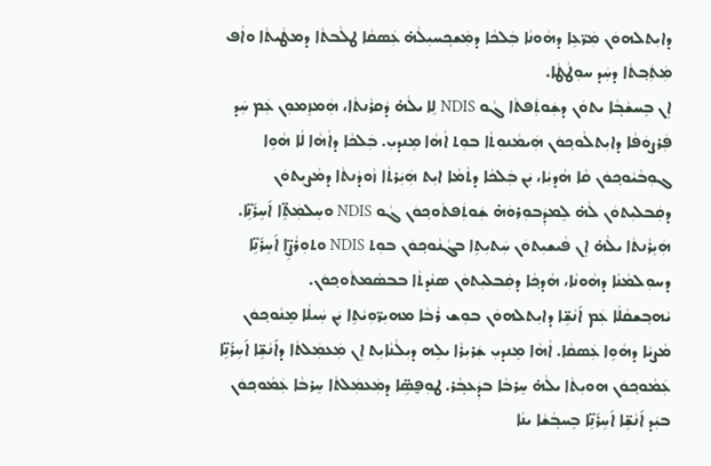ܕܐܝܼܬܠܗܘܿܢ ܡܲܪ̈ܥܹܐ ܕܗܵܘܢܵܐ ܒܲܠܟܵܐ ܕܡܲܫܟ݂ܚܝܼܠܵܗ̇ ܥܲܣܩܵܐ ܛܠܵܒܬܵܐ ܕܡܛܵܝܬܵܐ ܘܐܵܦ ܡܲܬܲܒ݂ܬܵܐ ܕܚܲܕ ܚܘܼܛܵܛܵܐ.
ܐܸܢ ܒܸܚܫܵܒ݂ܵܐ ܝܬܘܿܢ ܕܫܲܘܬܲܦܬܵܐ ܓܵܘ NDIS ܠܹܐ ܝܠܵܗ̇ ܕܵܩܪܵܢܬܵܐ، ܗܲܡܙܸܡܘܼܢ ܥܲܡ ܚܲܕ ܦܲܪܨܘܿܦܵܐ ܕܐܝܼܬܠܵܘܟ݂ܘܿܢ ܗܲܝܡܵܢܘܼܬܵܐ ܒܘܼܬ ܐܵܗܵܐ ܡܸܢܕܝܼ. ܒܲܠܟܵܐ ܕܐܵܗܵܐ ܠܵܐ ܗܵܘܹܐ ܓܘܼܒܵܝܵܘܟ݂ܘܿܢ ܩܵܐ ܗܵܕܝܼܵܐ، ܝܲܢ ܒܲܠܟܵܐ ܕܬܵܡܵܐ ܐܝܼܬ ܗܲܝܲܪܬܵܐ ܙܵܘܕܵܢܬܵܐ ܕܡܵܨܝܼܬܘܿܢ ܕܩܲܒܠܝܼܬܘܿܢ ܠܵܗ̇ ܠܸܡܕܲܒܘܼܪܘܿܗ̇ ܫܲܘܬܲܦܬܵܘܟ݂ܘܿܢ ܓܵܘ NDIS ܘܚܸܠܡܲܬܹ̈ܐ ܐ݇ܚܹܪ݇ܢܹ̈ܐ. ܗܲܝܸܪܵܢܬܵܐ ܝܠܵܗ̇ ܐܸܢ ܦܵܝܫܝܼܬܘܿܢ ܚܲܬܝܼܬܹܐ ܒܓܵܢܵܘܟ݂ܘܿܢ ܒܘܼܬ NDIS ܘܬܘܼܪܵܨܹ̈ܐ ܐ݇ܚܹܪ݇ܢܹ̈ܐ ܕܚܘܼܠܡܵܢܵܐ ܕܗܵܘܢܵܐ، ܗܵܕܟ݂ܵܐ ܕܩܲܒܠܝܼܬܘܿܢ ܣܢܵܕܬܵܐ ܒܒܣܵܡܬܵܘܟ݂ܘܿܢ.
ܝܵܗܒ݂ܫܩܵܠܵܐ ܥܲܡ ܐ݇ܢܵܫܹ̈ܐ ܕܐܝܼܬܠܗܘܿܢ ܒܘܼܫ ܪܵܒܵܐ ܡܗܝܼܪ̈ܘܼܝܵܬܹܐ ܝܲܢ ܚܲܝܠܵܐ ܡܸܢܵܘܟ݂ܘܿܢ ܡܵܨܝܵܐ ܕܗܵܘܹܐ ܥܲܣܩܵܐ. ܐܵܗܵܐ ܡܸܢܕܝܼ ܫܲܪܝܼܪܵܐ ܝܠܹܗ ܕܝܼܠܵܢܵܐܝܼܬ ܐܸܢ ܡܲܥܡܲܠܬܵܐ ܕܐ݇ܢܵܫܹ̈ܐ ܐ݇ܚܹܪ݇ܢܹ̈ܐ ܥܲܡܵܘܟ݂ܘܿܢ ܗܘܝܼܬܵܐ ܝܠܵܗ̇ ܚܸܪܒܵܐ ܒܕܲܥܒ݂ܵܪ. ܛܘܼܦ̮ܣܹ̈ܐ ܕܡܲܥܡܲܠܬܵܐ ܚܸܪܒܵܐ ܥܲܡܵܘܟ݂ܘܿܢ ܒܝܲܕ ܐ݇ܢܵܫܹ̈ܐ ܐ݇ܚܹܪ݇ܢܹ̈ܐ ܒܸܚܒ݂ܵܫܵܐ ܝܢܵܐ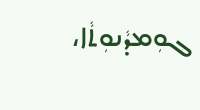ܓܘܼܡܕܵܢܘܼܬܵܐ،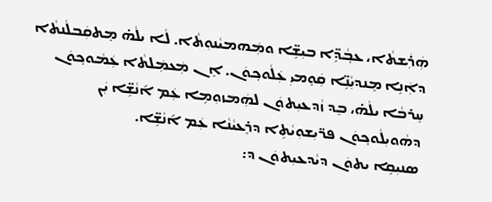ܗܲܪܲܫܬܵܐ، ܥܒ݂ܵܕܹ̈ܐ ܒܝܼܫܹ̈ܐ ܘܡܲܗܡܝܵܢܘܼܬܵܐ. ܠܵܐ ܝܠܵܗ̇ ܡܸܬܩܲܒܠܵܢܬܵܐ ܕܐܲܢܹܐ ܡܸܢܕܝܼܵܢܹ̈ܐ ܩܲܘܸܡܝܼ ܥܲܠܵܘܟ݂ܘܿܢ. ܐܸܢ ܡܲܥܡܲܠܬܵܐ ܥܲܡܵܘܟ݂ܘܿܢ ܚܸܪܒܵܐ ܝܠܵܗ̇، ܒܸܕ ܙܵܕܥܝܼܬܘܿܢ ܠܗܲܡܙܘܼܡܹܐ ܥܲܡ ܐ݇ܢܵܫܹ̈ܐ ܝܲܢ ܕܗܵܘܝܼܠܵܘܟ݂ܘܿܢ ܦܪ̈ܝܼܫܘܼܝܵܬܹܐ ܕܪܸܥܝܵܢܵܐ ܥܲܡ ܐ݇ܢܵܫܹ̈ܐ.
ܣܢܝܼܩܹܐ ܝܬܘܿܢ ܕܝܵܕܥܝܼܬܘܿܢ ܕ: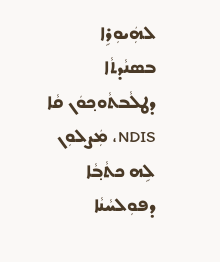ܠܗܲܝܘܼܪܹܐ ܒܣܢܵܕܬܵܐ ܕܛܠܵܒܬܵܘܟ݂ܘܿܢ ܩܵܐ NDIS، ܡܲܨܠܘܼܢ ܠܹܗ ܟܬܵܒ݂ܵܐ ܕܦܘܼܠܚܵܢܵܐ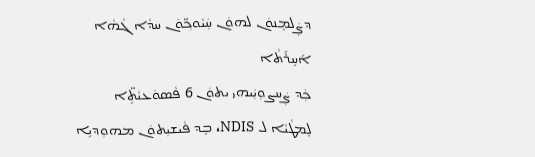ܕܨܲܠܡܸܢܘܿܢ ܠܗܘܿܢ ܚܲܝܵܘܟ݂̈ܘܿܢ ܚܕܵܐ ܓܵܗܵܐ ܐ݇ܚܹܪ݇ܬܵܐ
ܟܲܕ ܨܲܚܨܘܼܝܲܝܗܝ ܝܬܘܿܢ 6 ܦܵܣܘܿܥܝܵܬܹ̈ܐ ܠܸܡܛܵܝܵܐ ܠ NDIS، ܒܸܕ ܦܵܝܫܝܼܬܘܿܢ ܡܗܘܼܕܝܹܐ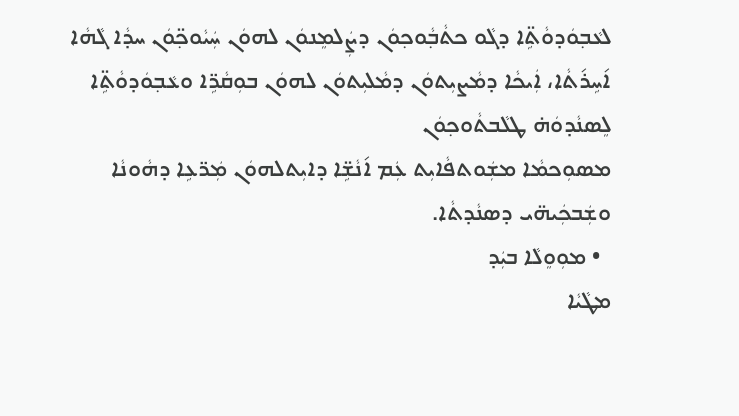ܠܥܵܒ݂ܘܿܕܘܵܬܹ̈ܐ ܕܓܵܘ ܟܬܵܒ݂ܵܘܟ݂ܘܿܢ ܕܨܲܠܡܸܢܘܿܢ ܠܗܘܿܢ ܚܲܝܵܘܟ݂̈ܘܿܢ ܚܕܵܐ ܓܵܗܵܐ ܐ݇ܚܹܪ݇ܬܵܐ، ܐܲܝܟܵܐ ܕܡܵܨܝܼܬܘܿܢ ܕܡܵܠܝܼܬܘܿܢ ܠܗܘܿܢ ܒܘܼܩܵܪܹ̈ܐ ܘܥܵܒ݂ܘܿܕܘܵܬܹ̈ܐ ܠܸܣܢܵܕܘܿܗ̇ ܛܠܵܒܬܵܘܟ݂ܘܿܢ
ܡܣܘܼܟܡܵܐ ܡܫܲܘܬܦܵܐܝܼܬ ܥܲܡ ܐ݇ܢܵܫܹ̈ܐ ܕܐܝܼܬܠܗܘܿܢ ܡܲܪ̈ܥܹܐ ܕܗܵܘܢܵܐ ܘܫܲܒܟܲܝܗ̈ܝ ܕܣܢܵܕܬܵܐ.
  • ܡܘܼܘܸܠܵܐ ܒܝܲܕ
ܡܛܵܝܵܐ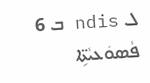ܠ ndis ܒ 6 ܦܵܣܘܿܥܝܵܬܹ̈ܐ